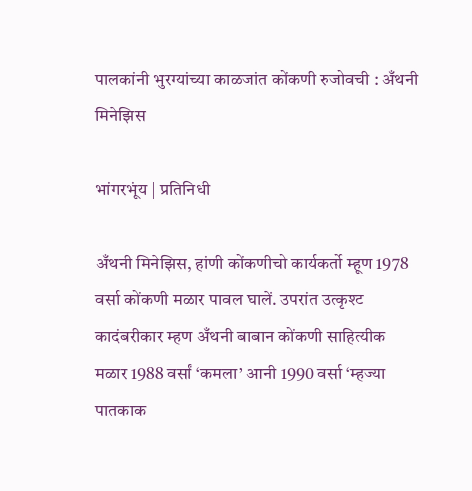पालकांनी भुरग्यांच्या काळजांत कोंकणी रुजोवची : अँथनी मिनेझिस

भांगरभूंय | प्रतिनिधी

अँथनी मिनेझिस, हांणी कोंकणीचो कार्यकर्तो म्हूण 1978 वर्सा कोंकणी मळार पावल घालें. उपरांत उत्कृश्ट कादंबरीकार म्हण अँथनी बाबान कोंकणी साहित्यीक मळार 1988 वर्सां ‘कमला’ आनी 1990 वर्सा ‘म्हज्या पातकाक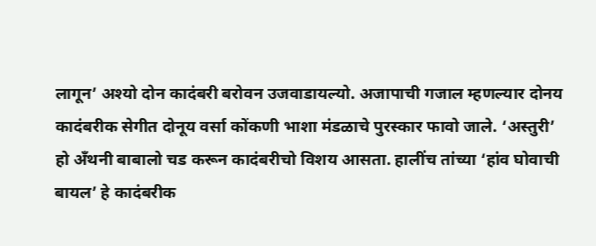लागून’ अश्यो दोन कादंबरी बरोवन उजवाडायल्यो. अजापाची गजाल म्हणल्यार दोनय कादंबरीक सेगीत दोनूय वर्सा कोंकणी भाशा मंडळाचे पुरस्कार फावो जाले. ‘अस्तुरी’ हो अँथनी बाबालो चड करून कादंबरीचो विशय आसता. हालींच तांच्या ‘हांव घोवाची बायल’ हे कादंबरीक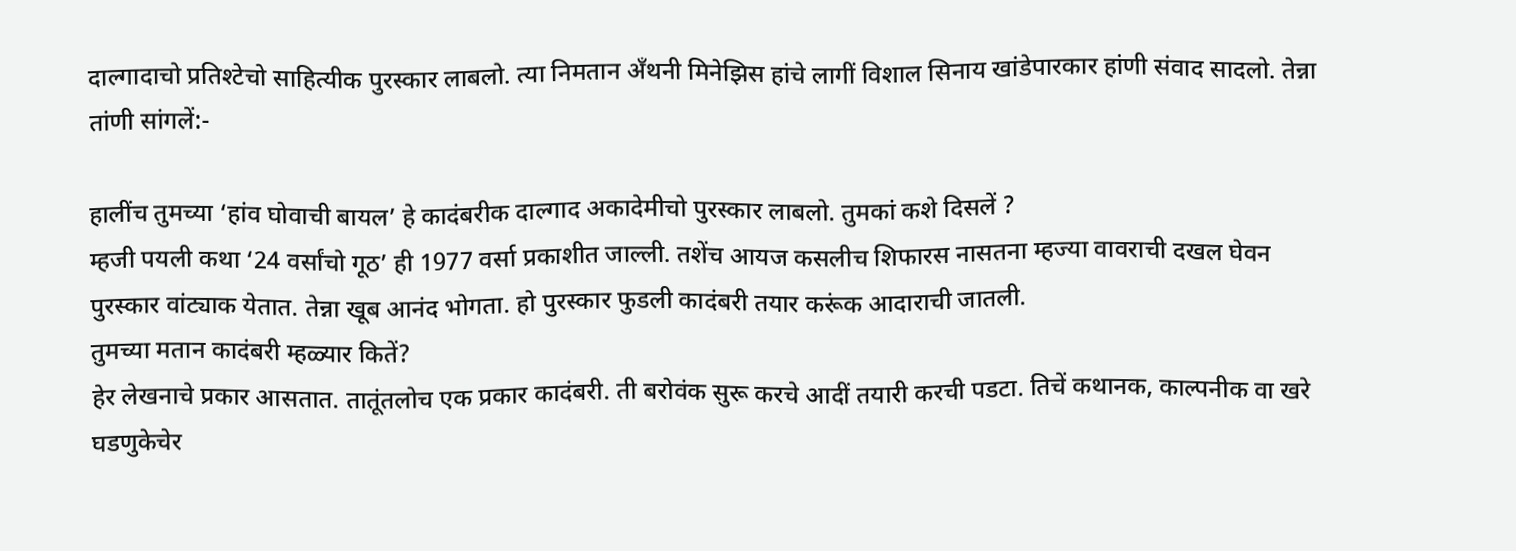दाल्गादाचो प्रतिश्टेचो साहित्यीक पुरस्कार लाबलो. त्या निमतान अँथनी मिनेझिस हांचे लागीं विशाल सिनाय खांडेपारकार हांणी संवाद सादलो. तेन्ना तांणी सांगलें:-

हालींच तुमच्या ‘हांव घोवाची बायल’ हे कादंबरीक दाल्गाद अकादेमीचो पुरस्कार लाबलो. तुमकां कशे दिसलें ?
म्हजी पयली कथा ‘24 वर्सांचो गूठ’ ही 1977 वर्सा प्रकाशीत जाल्ली. तशेंच आयज कसलीच शिफारस नासतना म्हज्या वावराची दखल घेवन पुरस्कार वांट्याक येतात. तेन्ना खूब आनंद भोगता. हो पुरस्कार फुडली कादंबरी तयार करूंक आदाराची जातली.
तुमच्या मतान कादंबरी म्हळ्यार कितें?
हेर लेखनाचे प्रकार आसतात. तातूंतलोच एक प्रकार कादंबरी. ती बरोवंक सुरू करचे आदीं तयारी करची पडटा. तिचें कथानक, काल्पनीक वा खरे घडणुकेचेर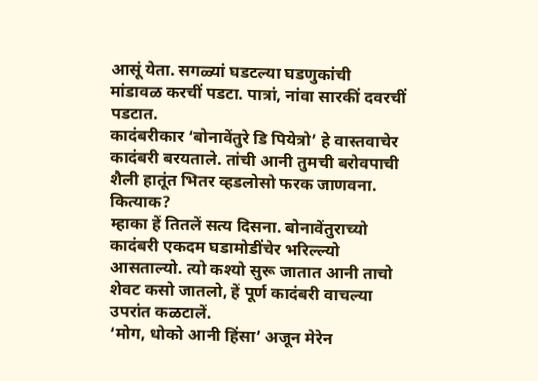आसूं येता. सगळ्यां घडटल्या घडणुकांची मांडावळ करचीं पडटा. पात्रां, नांवा सारकीं दवरचीं पडटात.
कादंबरीकार ‘बोनावेंतुरे डि पियेत्रो’ हे वास्तवाचेर कादंबरी बरयताले. तांची आनी तुमची बरोवपाची शैली हातूंत भितर व्हडलोसो फरक जाणवना. कित्याक?
म्हाका हें तितलें सत्य दिसना. बोनावेंतुराच्यो कादंबरी एकदम घडामोडींचेर भरिल्ल्यो आसताल्यो. त्यो कश्यो सुरू जातात आनी ताचो शेवट कसो जातलो, हें पूर्ण कादंबरी वाचल्या उपरांत कळटालें.
‘मोग, धोको आनी हिंसा’ अजून मेरेन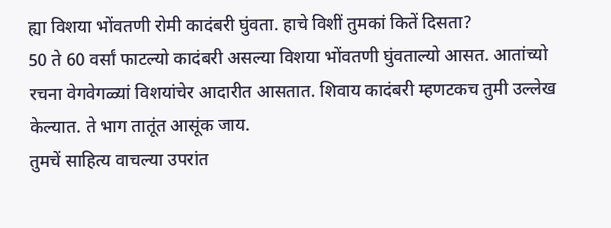ह्या विशया भोंवतणी रोमी कादंबरी घुंवता. हाचे विशीं तुमकां कितें दिसता?
50 ते 60 वर्सां फाटल्यो कादंबरी असल्या विशया भोंवतणी घुंवताल्यो आसत. आतांच्यो रचना वेगवेगळ्यां विशयांचेर आदारीत आसतात. शिवाय कादंबरी म्हणटकच तुमी उल्लेख केल्यात. ते भाग तातूंत आसूंक जाय.
तुमचें साहित्य वाचल्या उपरांत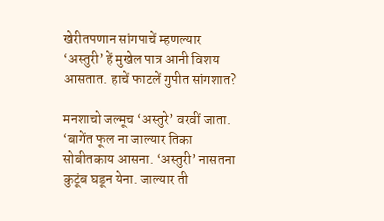खेरीतपणान सांगपाचें म्हणल्यार ‘अस्तुरी’ हें मुखेल पात्र आनी विशय आसतात. हाचें फाटलें गुपीत सांगशात?

मनशाचो जल्मूच ‘अस्तुरे’ वरवीं जाता. ‘बागेंत फूल ना जाल्यार तिका सोबीतकाय आसना. ‘अस्तुरी’ नासतना कुटूंब घडून येना. जाल्यार ती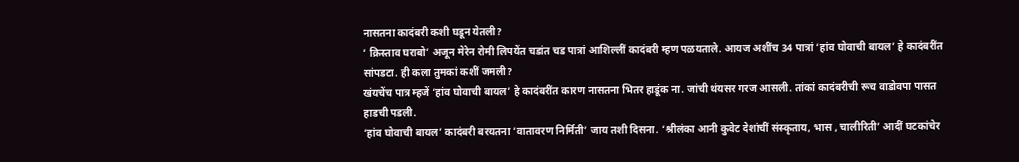नासतना कादंबरी कशी घडून येतली?
‘ क्रिस्ताव घराबो’ अजून मेरेन रोमी लिपयेंत चडांत चड पात्रां आशिल्लीं कादंबरी म्हण पळयताले. आयज अशींच 34 पात्रां ‘हांव घोवाची बायल’ हे कादंबरींत सांपडटा. ही कला तुमकां कशीं जमली?
खंयचेंच पात्र म्हजें ‘हांव घोवाची बायल’ हे कादंबरींत कारण नासतना भितर हाडूंक ना. जांची थंयसर गरज आसली. तांकां कादंबरीची रूच वाडोवपा पासत हाडची पडली.
‘हांव घोवाची बायल’ कादंबरी बरयतना ‘वातावरण निर्मिती’ जाय तशी दिसना. ‘श्रीलंका आनी कुवेट देशांचीं संस्कृताय, भास , चालीरिती’ आदीं घटकांचेर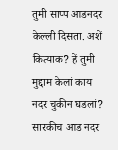तुमी साप्प आडनदर केल्ली दिसता. अशें कित्याक? हें तुमी मुद्दाम केलां काय नदर चुकीन घडलां?
सारकीच आड नदर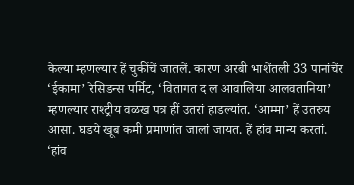केल्या म्हणल्यार हें चुकींचें जातलें. कारण अरबी भाशेंतली 33 पानांचेंर ‘ईकामा’ रेसिडन्स पर्मिट, ‘वितागत द ल आवालिया आलवतानिया’ म्हणल्यार राश्ट्रीय वळख पत्र हीं उतरां हाडल्यांत. ‘आम्मा’ हें उतरुय आसा. घडये खूब कमी प्रमाणांत जालां जायत. हें हांव मान्य करतां.
‘हांव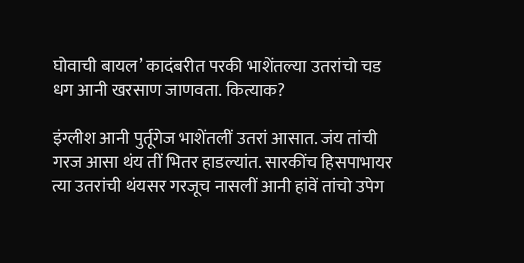घोवाची बायल’ कादंबरीत परकी भाशेंतल्या उतरांचो चड धग आनी खरसाण जाणवता. कित्याक?

इंग्लीश आनी पुर्तूगेज भाशेंतलीं उतरां आसात. जंय तांची गरज आसा थंय तीं भितर हाडल्यांत. सारकींच हिसपाभायर त्या उतरांची थंयसर गरजूच नासलीं आनी हांवें तांचो उपेग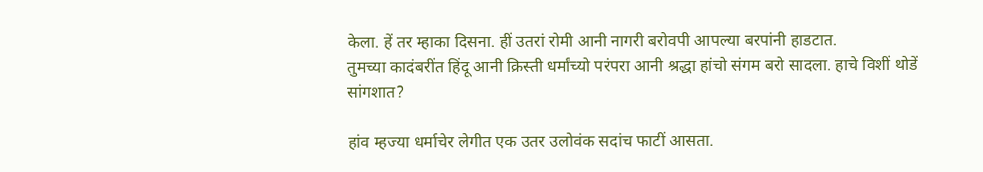केला. हें तर म्हाका दिसना. हीं उतरां रोमी आनी नागरी बरोवपी आपल्या बरपांनी हाडटात.
तुमच्या कादंबरींत हिंदू आनी क्रिस्ती धर्मांच्यो परंपरा आनी श्रद्धा हांचो संगम बरो सादला. हाचे विशीं थोडें सांगशात?

हांव म्हज्या धर्माचेर लेगीत एक उतर उलोवंक सदांच फाटीं आसता.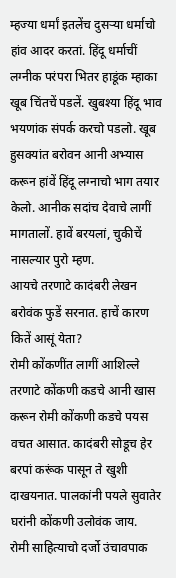म्हज्या धर्मां इतलेंच दुसऱ्या धर्माचो हांव आदर करतां. हिंदू धर्माचीं लग्नीक परंपरा भितर हाडूंक म्हाका खूब चिंतचें पडलें. खुबश्या हिंदू भाव भयणांक संपर्क करचो पडलो. खूब हुसक्यांत बरोवन आनी अभ्यास करून हांवें हिंदू लग्नाचो भाग तयार केलो. आनीक सदांच देवाचे लागीं मागतालों. हावें बरयलां, चुकीचें नासल्यार पुरो म्हण.
आयचे तरणाटे कादंबरी लेखन बरोवंक फुडें सरनात. हाचें कारण कितें आसूं येता?
रोमी कोंकणींत लागीं आशिल्ले तरणाटे कोंकणी कडचे आनी खास करून रोमी कोंकणी कडचे पयस वचत आसात. कादंबरी सोडूच हेर बरपां करूंक पासून ते खुशी दाखयनात. पालकांनी पयले सुवातेर घरांनी कोंकणी उलोवंक जाय.
रोमी साहित्याचो दर्जो उंचावपाक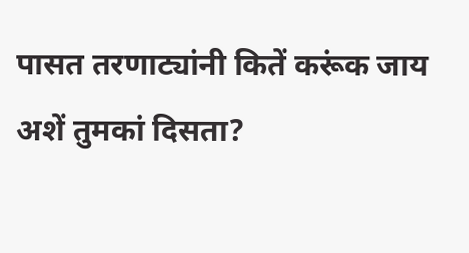पासत तरणाट्यांनी कितें करूंक जाय अशें तुमकां दिसता?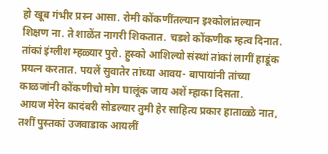हो खूब गंभीर प्रस्न आसा. रोमी कोंकणींतल्यान इश्कोलांतल्यान शिक्षण ना. ते शाळेंत नागरी शिकतात. चडशे कोंकणीक म्हत्व दिनात. तांकां इंग्लीश म्हळ्यार पुरो. हुस्को आशिल्यो संस्थां तांकां लागीं हाडूंक प्रयत्न करतात. पयलें सुवातेर तांच्या आवय- बापायांनी तांच्या काळजांनी कोंकणीचो मोग घालूंक जाय अशें म्हाका दिसता.
आयज मेरेन कादंबरी सोडल्यार तुमी हेर साहित्य प्रकार हाताळ्ळे नात, तशीं पुस्तकां उजवाडाक आयलीं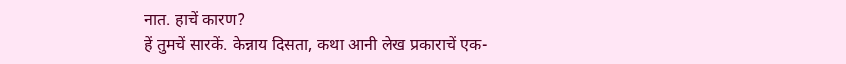नात. हाचें कारण?
हें तुमचें सारकें. केन्नाय दिसता, कथा आनी लेख प्रकाराचें एक-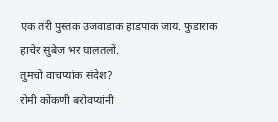एक तरी पुस्तक उजवाडाक हाडपाक जाय. फुडाराक हाचेर सुबेज भर घालतलों.
तुमचो वाचप्यांक संदेश?
रोमी कोंकणी बरोवप्यांनी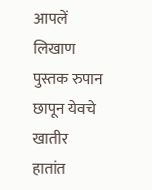आपलें लिखाण पुस्तक रुपान छापून येवचे खातीर हातांत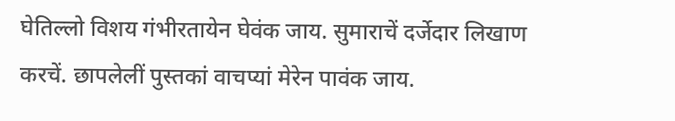घेतिल्लो विशय गंभीरतायेन घेवंक जाय. सुमाराचें दर्जेदार लिखाण करचें. छापलेलीं पुस्तकां वाचप्यां मेरेन पावंक जाय.